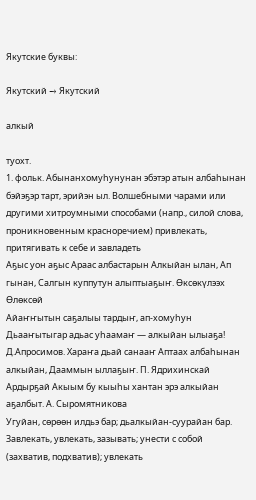Якутские буквы:

Якутский → Якутский

алкый

туохт.
1. фольк. Абынанхомуһунунан эбэтэр атын албаһынан бэйэҕэр тарт, эрийэн ыл. Волшебными чарами или другими хитроумными способами (напр., силой слова, проникновенным красноречием) привлекать, притягивать к себе и завладеть
Аҕыс уон аҕыс Араас албастарын Алкыйан ылан, Ап гынан, Салгын куппутун алыптыаҕыҥ. Өксөкүлээх Өлөксөй
Айаҥҥытын саҕалыы тардыҥ, ап-хомуһун Дьааҥытыгар адьас уһаамаҥ — алкыйан ылыаҕа! Д.Апросимов. Хараҥа дьай санааҥ Аптаах албаһынан алкыйан, Дааммын ыллаҕыҥ. П. Ядрихинскай
Ардырҕай Акыым бу кыыһы хантан эрэ алкыйан аҕалбыт. А. Сыромятникова
Угуйан, сөрөөн илдьэ бар; дьалкыйан-суурайан бар. Завлекать, увлекать, зазывать; унести с собой (захватив, подхватив); увлекать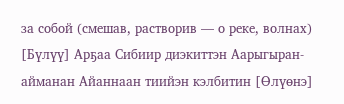за собой (смешав, растворив — о реке, волнах)
[Бүлүү] Арҕаа Сибиир диэкиттэн Аарыгыран-айманан Айаннаан тиийэн кэлбитин [Өлүөнэ]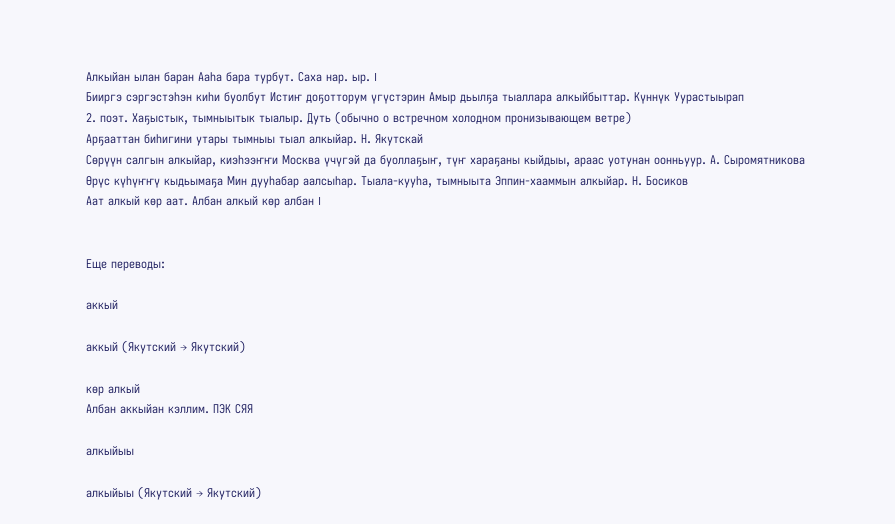Алкыйан ылан баран Ааһа бара турбут. Саха нар. ыр. I
Бииргэ сэргэстэһэн киһи буолбут Истиҥ доҕотторум үгүстэрин Амыр дьылҕа тыаллара алкыйбыттар. Күннүк Уурастыырап
2. поэт. Хаҕыстык, тымныытык тыалыр. Дуть (обычно о встречном холодном пронизывающем ветре)
Арҕааттан биһигини утары тымныы тыал алкыйар. Н. Якутскай
Сөрүүн салгын алкыйар, киэһээҥҥи Москва үчүгэй да буоллаҕыҥ, түҥ хараҕаны кыйдыы, араас уотунан оонньуур. А. Сыромятникова
Өрүс күһүҥҥү кыдьымаҕа Мин дууһабар аалсыһар. Тыала-кууһа, тымныыта Эппин-хааммын алкыйар. Н. Босиков
Аат алкый көр аат. Албан алкый көр албан I


Еще переводы:

аккый

аккый (Якутский → Якутский)

көр алкый
Албан аккыйан кэллим. ПЭК СЯЯ

алкыйыы

алкыйыы (Якутский → Якутский)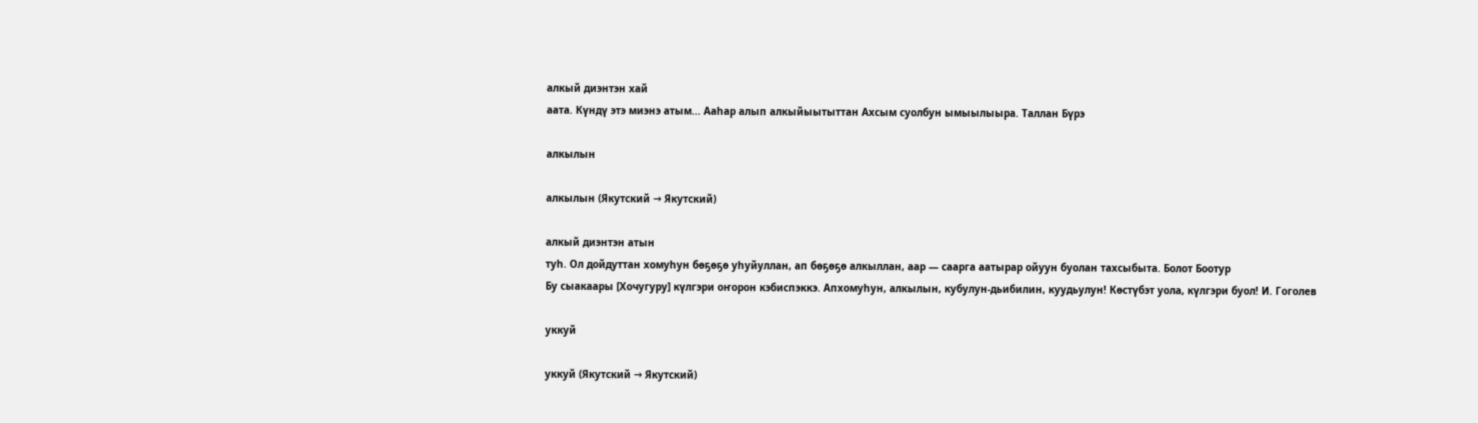алкый диэнтэн хай
аата. Күндү этэ миэнэ атым... Ааһар алып алкыйыытыттан Ахсым суолбун ымыылыыра. Таллан Бүрэ

алкылын

алкылын (Якутский → Якутский)

алкый диэнтэн атын
туһ. Ол дойдуттан хомуһун бөҕөҕө уһуйуллан, ап бөҕөҕө алкыллан, аар — саарга аатырар ойуун буолан тахсыбыта. Болот Боотур
Бу сыакаары [Хочугуру] күлгэри оҥорон кэбиспэккэ. Апхомуһун, алкылын, кубулун-дьибилин, куудьулун! Көстүбэт уола, күлгэри буол! И. Гоголев

уккуй

уккуй (Якутский → Якутский)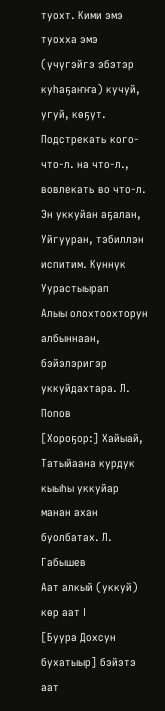туохт. Кими эмэ туохха эмэ (үчүгэйгэ эбэтэр куһаҕаҥҥа) кучуй, угуй, көҕүт. Подстрекать кого-что-л. на что-л., вовлекать во что-л. Эн уккуйан аҕалан, Уйгууран, тэбиллэн испитим. Күннүк Уурастыырап
Алыы олохтоохторун албыннаан, бэйэлэригэр уккуйдахтара. Л. Попов
[Хороҕор:] Хайыай, Татыйаана курдук кыыһы уккуйар манан ахан буолбатах. Л. Габышев
Аат алкый (уккуй) көр аат I
[Буура Дохсун бухатыыр] бэйэтэ аат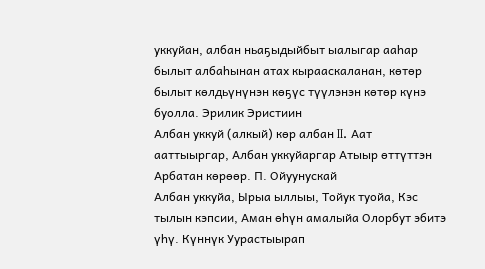уккуйан, албан ньаҕыдыйбыт ыалыгар ааһар былыт албаһынан атах кырааскаланан, көтөр былыт көлдьүнүнэн көҕүс түүлэнэн көтөр күнэ буолла. Эрилик Эристиин
Албан уккуй (алкый) көр албан II. Аат ааттыыргар, Албан уккуйаргар Атыыр өттүттэн Арбатан көрөөр. П. Ойуунускай
Албан уккуйа, Ырыа ыллыы, Тойук туойа, Кэс тылын кэпсии, Аман өһүн амалыйа Олорбут эбитэ үһү. Күннүк Уурастыырап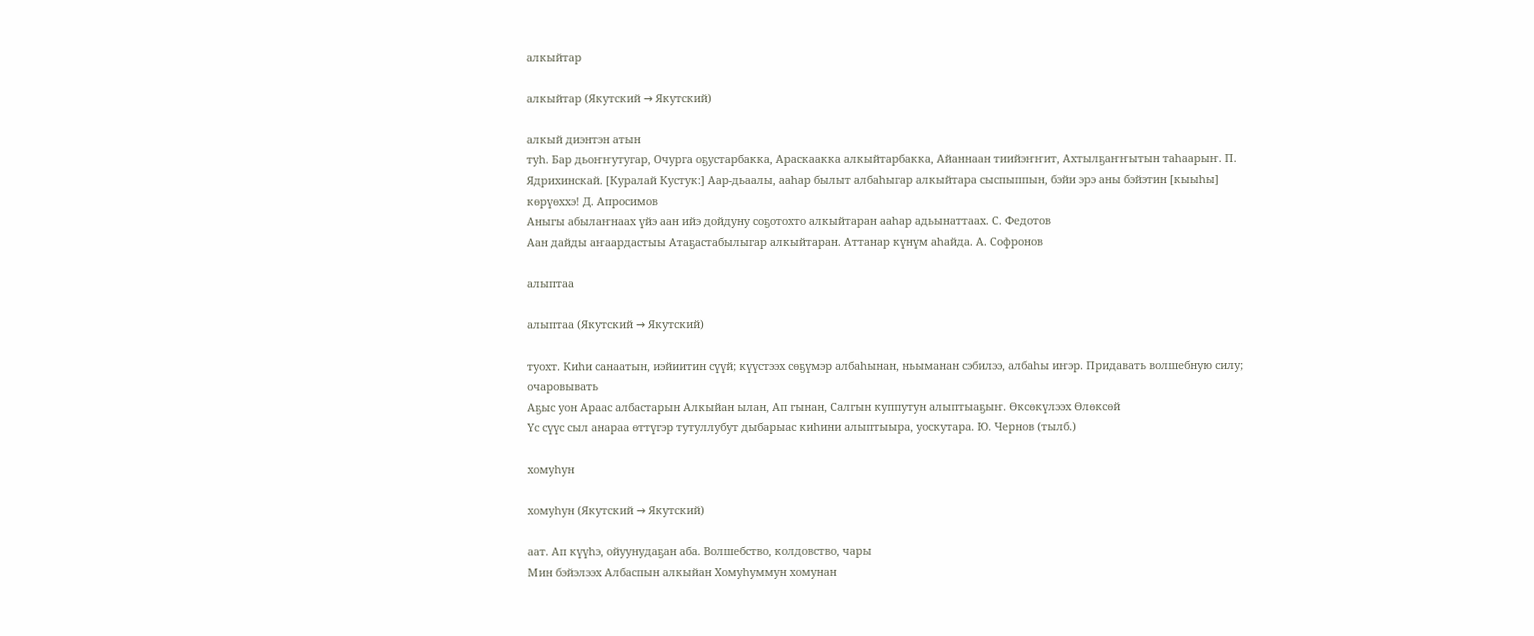алкыйтар

алкыйтар (Якутский → Якутский)

алкый диэнтэн атын
туһ. Бар дьоҥҥутугар, Очурга оҕустарбакка, Араскаакка алкыйтарбакка, Айаннаан тиийэҥҥит, Ахтылҕаҥҥытын таһаарыҥ. П. Ядрихинскай. [Куралай Кустук:] Аар-дьаалы, ааһар былыт албаһыгар алкыйтара сыспыппын, бэйи эрэ аны бэйэтин [кыыһы] көрүөххэ! Д. Апросимов
Аныгы абылаҥнаах үйэ аан ийэ дойдуну соҕотохто алкыйтаран ааһар адьынаттаах. С. Федотов
Аан дайды аҥаардастыы Атаҕастабылыгар алкыйтаран. Аттанар күнүм аһайда. А. Софронов

алыптаа

алыптаа (Якутский → Якутский)

туохт. Киһи санаатын, иэйиитин сүүй; күүстээх сөҕүмэр албаһынан, ньыманан сэбилээ, албаһы иҥэр. Придавать волшебную силу; очаровывать
Аҕыс уон Араас албастарын Алкыйан ылан, Ап гынан, Салгын куппутун алыптыаҕыҥ. Өксөкүлээх Өлөксөй
Үс сүүс сыл анараа өттүгэр тутуллубут дыбарыас киһини алыптыыра, уоскутара. Ю. Чернов (тылб.)

хомуһун

хомуһун (Якутский → Якутский)

аат. Ап күүһэ, ойуунудаҕан аба. Волшебство, колдовство, чары
Мин бэйэлээх Албаспын алкыйан Хомуһуммун хомунан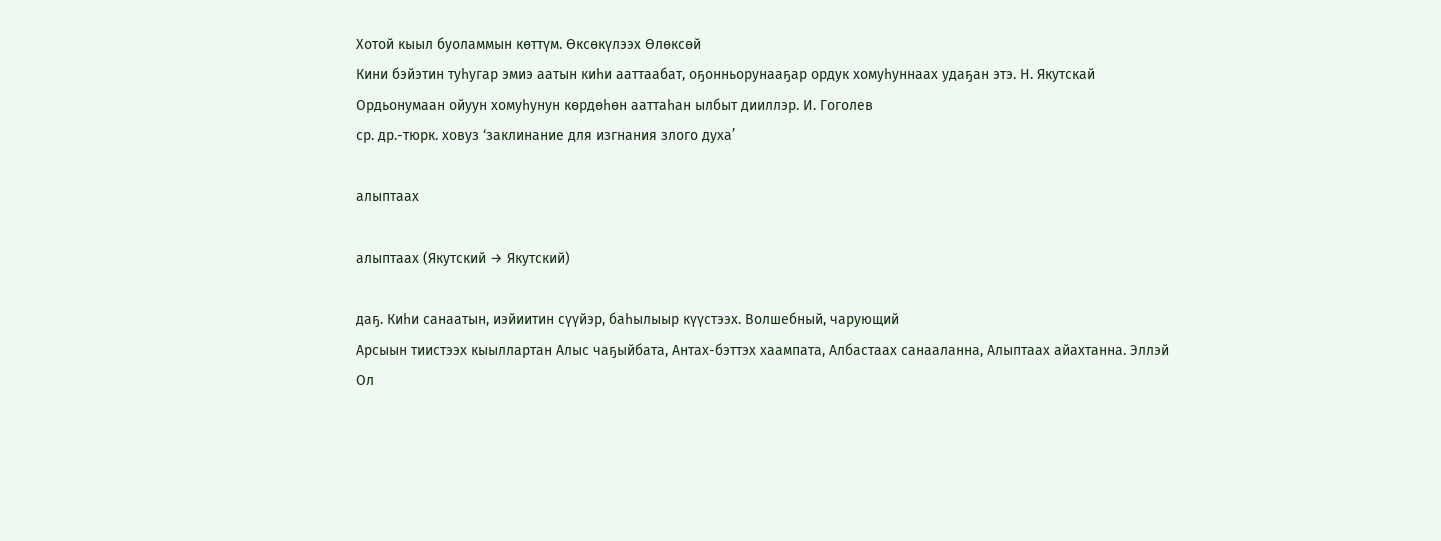Хотой кыыл буоламмын көттүм. Өксөкүлээх Өлөксөй
Кини бэйэтин туһугар эмиэ аатын киһи ааттаабат, оҕонньорунааҕар ордук хомуһуннаах удаҕан этэ. Н. Якутскай
Ордьонумаан ойуун хомуһунун көрдөһөн ааттаһан ылбыт дииллэр. И. Гоголев
ср. др.-тюрк. ховуз ‘заклинание для изгнания злого духа’

алыптаах

алыптаах (Якутский → Якутский)

даҕ. Киһи санаатын, иэйиитин сүүйэр, баһылыыр күүстээх. Волшебный, чарующий
Арсыын тиистээх кыыллартан Алыс чаҕыйбата, Антах-бэттэх хаампата, Албастаах санааланна, Алыптаах айахтанна. Эллэй
Ол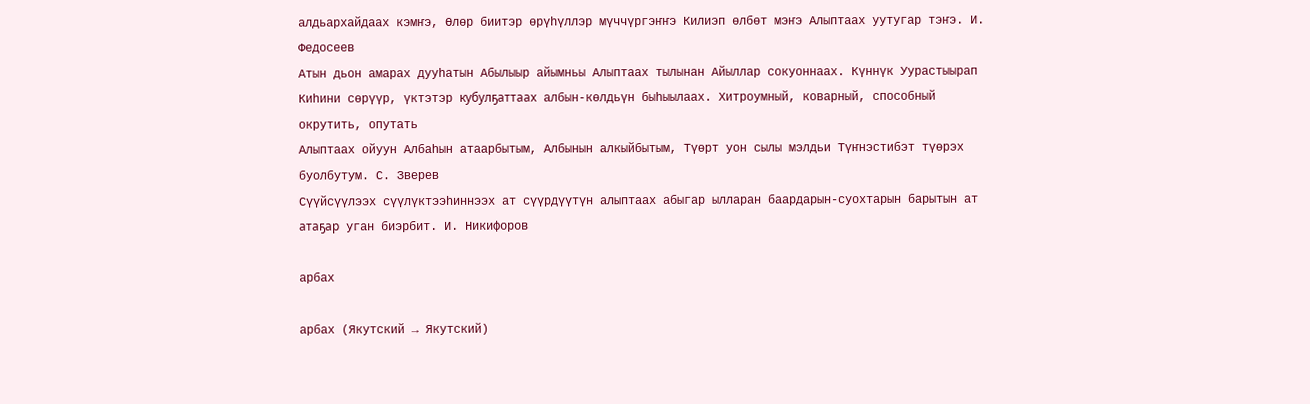алдьархайдаах кэмҥэ, Өлөр биитэр өрүһүллэр мүччүргэҥҥэ Килиэп өлбөт мэҥэ Алыптаах уутугар тэҥэ. И. Федосеев
Атын дьон амарах дууһатын Абылыыр айымньы Алыптаах тылынан Айыллар сокуоннаах. Күннүк Уурастыырап
Киһини сөрүүр, үктэтэр кубулҕаттаах албын-көлдьүн быһыылаах. Хитроумный, коварный, способный окрутить, опутать
Алыптаах ойуун Албаһын атаарбытым, Албынын алкыйбытым, Түөрт уон сылы мэлдьи Түҥнэстибэт түөрэх буолбутум. С. Зверев
Сүүйсүүлээх сүүлүктээһиннээх ат сүүрдүүтүн алыптаах абыгар ылларан баардарын-суохтарын барытын ат атаҕар уган биэрбит. И. Никифоров

арбах

арбах (Якутский → Якутский)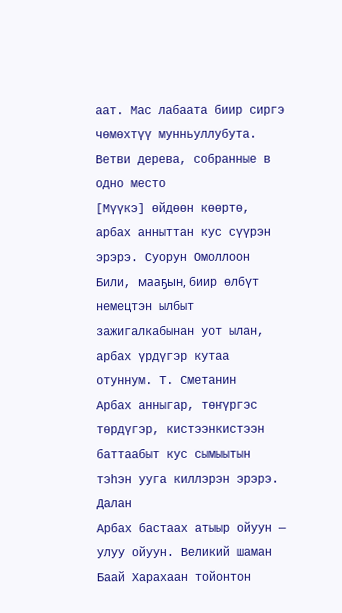аат. Мас лабаата биир сиргэ чөмөхтүү мунньуллубута. Ветви дерева, собранные в одно место
[Мүүкэ] өйдөөн көөртө, арбах анныттан кус сүүрэн эрэрэ. Суорун Омоллоон
Били, мааҕын, биир өлбүт немецтэн ылбыт зажигалкабынан уот ылан, арбах үрдүгэр кутаа отуннум. Т. Сметанин
Арбах анныгар, төҥүргэс төрдүгэр, кистээнкистээн баттаабыт кус сымыытын тэһэн ууга киллэрэн эрэрэ. Далан
Арбах бастаах атыыр ойуун — улуу ойуун. Великий шаман
Баай Харахаан тойонтон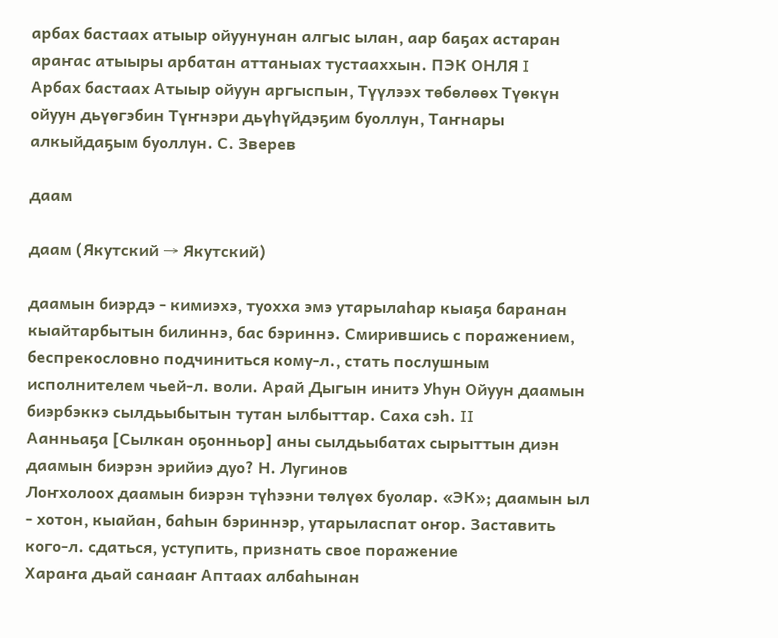арбах бастаах атыыр ойуунунан алгыс ылан, аар баҕах астаран араҥас атыыры арбатан аттаныах тустааххын. ПЭК ОНЛЯ I
Арбах бастаах Атыыр ойуун аргыспын, Түүлээх төбөлөөх Түөкүн ойуун дьүөгэбин Түҥнэри дьүһүйдэҕим буоллун, Таҥнары алкыйдаҕым буоллун. С. Зверев

даам

даам (Якутский → Якутский)

даамын биэрдэ - кимиэхэ, туохха эмэ утарылаһар кыаҕа баранан кыайтарбытын билиннэ, бас бэриннэ. Смирившись с поражением, беспрекословно подчиниться кому-л., стать послушным исполнителем чьей-л. воли. Арай Дыгын инитэ Уһун Ойуун даамын биэрбэккэ сылдьыбытын тутан ылбыттар. Саха сэһ. II
Аанньаҕа [Сылкан оҕонньор] аны сылдьыбатах сырыттын диэн даамын биэрэн эрийиэ дуо? Н. Лугинов
Лоҥхолоох даамын биэрэн түһээни төлүөх буолар. «ЭК»; даамын ыл - хотон, кыайан, баһын бэриннэр, утарыласпат оҥор. Заставить кого-л. сдаться, уступить, признать свое поражение
Хараҥа дьай санааҥ Аптаах албаһынан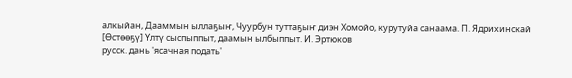алкыйан, Дааммын ыллаҕыҥ, Чуурбун туттаҕыҥ диэн Хомойо, курутуйа санаама. П. Ядрихинскай
[Өстөөҕү] Үлтү сыспыппыт, даамын ылбыппыт. И. Эртюков
русск. дань 'ясачная подать'